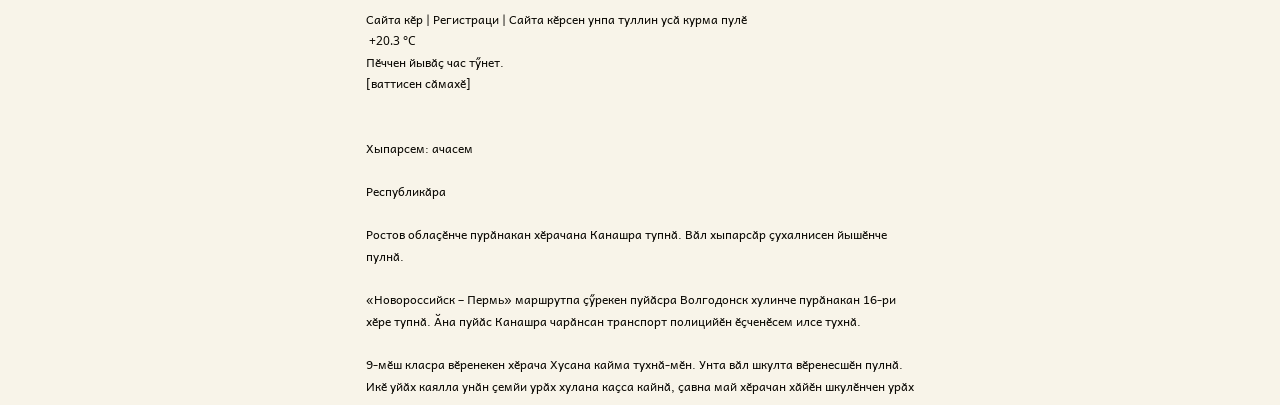Сайта кӗр | Регистраци | Сайта кӗрсен унпа туллин усӑ курма пулӗ
 +20.3 °C
Пӗччен йывӑҫ час тӳнет.
[ваттисен сӑмахӗ]


Хыпарсем: ачасем

Республикӑра

Ростов облаҫӗнче пурӑнакан хӗрачана Канашра тупнӑ. Вӑл хыпарсӑр ҫухалнисен йышӗнче пулнӑ.

«Новороссийск – Пермь» маршрутпа ҫӳрекен пуйӑсра Волгодонск хулинче пурӑнакан 16-ри хӗре тупнӑ. Ӑна пуйӑс Канашра чарӑнсан транспорт полицийӗн ӗҫченӗсем илсе тухнӑ.

9-мӗш класра вӗренекен хӗрача Хусана кайма тухнӑ-мӗн. Унта вӑл шкулта вӗренесшӗн пулнӑ. Икӗ уйӑх каялла унӑн ҫемйи урӑх хулана каҫса кайнӑ, ҫавна май хӗрачан хӑйӗн шкулӗнчен урӑх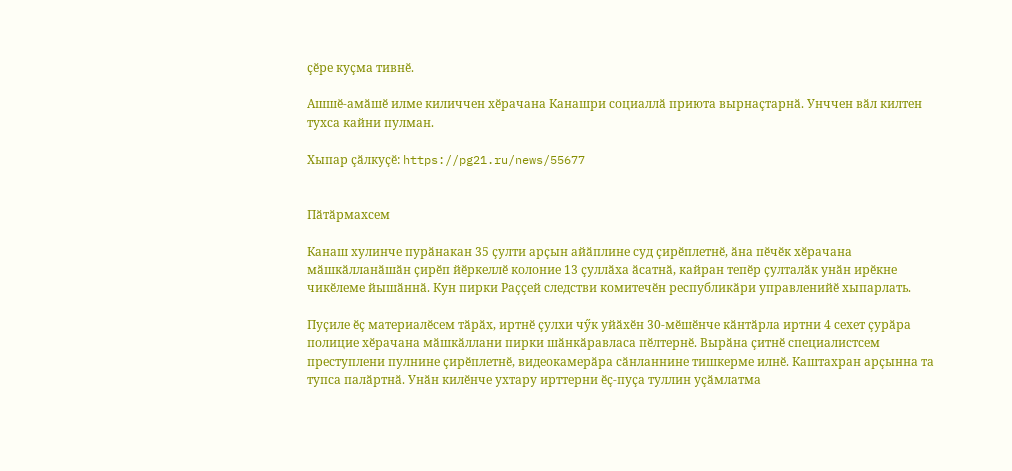ҫӗре куҫма тивнӗ.

Ашшӗ-амӑшӗ илме киличчен хӗрачана Канашри социаллӑ приюта вырнаҫтарнӑ. Унччен вӑл килтен тухса кайни пулман.

Хыпар ҫӑлкуҫӗ: https://pg21.ru/news/55677


Пӑтӑрмахсем

Канаш хулинче пурӑнакан 35 ҫулти арҫын айӑплине суд ҫирӗплетнӗ, ӑна пӗчӗк хӗрачана мӑшкӑлланӑшӑн ҫирӗп йӗркеллӗ колоние 13 ҫуллӑха ӑсатнӑ, кайран тепӗр ҫулталӑк унӑн ирӗкне чикӗлеме йышӑннӑ. Кун пирки Раҫҫей следстви комитечӗн республикӑри управленийӗ хыпарлать.

Пуҫиле ӗҫ материалӗсем тӑрӑх, иртнӗ ҫулхи чӳк уйӑхӗн 30-мӗшӗнче кӑнтӑрла иртни 4 сехет ҫурӑра полицие хӗрачана мӑшкӑллани пирки шӑнкӑравласа пӗлтернӗ. Вырӑна ҫитнӗ специалистсем преступлени пулнине ҫирӗплетнӗ, видеокамерӑра сӑнланнине тишкерме илнӗ. Каштахран арҫынна та тупса палӑртнӑ. Унӑн килӗнче ухтару ирттерни ӗҫ-пуҫа туллин уҫӑмлатма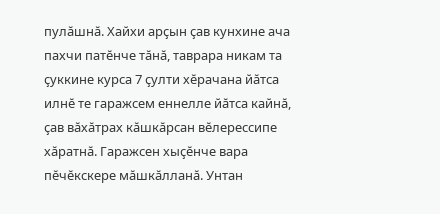пулӑшнӑ. Хайхи арҫын ҫав кунхине ача пахчи патӗнче тӑнӑ, таврара никам та ҫуккине курса 7 ҫулти хӗрачана йӑтса илнӗ те гаражсем еннелле йӑтса кайнӑ, ҫав вӑхӑтрах кӑшкӑрсан вӗлерессипе хӑратнӑ. Гаражсен хыҫӗнче вара пӗчӗкскере мӑшкӑлланӑ. Унтан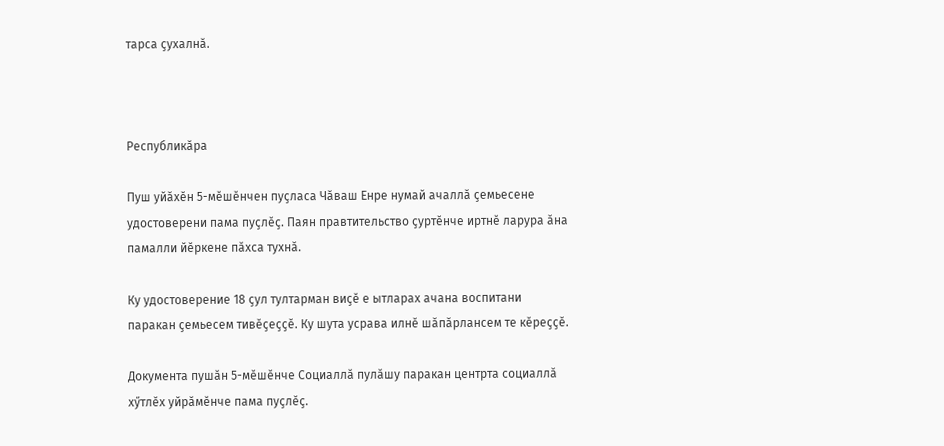тарса ҫухалнӑ.



Республикӑра

Пуш уйӑхӗн 5-мӗшӗнчен пуҫласа Чӑваш Енре нумай ачаллӑ ҫемьесене удостоверени пама пуҫлӗҫ. Паян правтительство ҫуртӗнче иртнӗ ларура ӑна памалли йӗркене пӑхса тухнӑ.

Ку удостоверение 18 ҫул тултарман виҫӗ е ытларах ачана воспитани паракан ҫемьесем тивӗҫеҫҫӗ. Ку шута усрава илнӗ шӑпӑрлансем те кӗреҫҫӗ.

Документа пушӑн 5-мӗшӗнче Социаллӑ пулӑшу паракан центрта социаллӑ хӳтлӗх уйрӑмӗнче пама пуҫлӗҫ.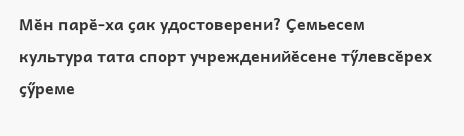Мӗн парӗ-ха ҫак удостоверени? Ҫемьесем культура тата спорт учрежденийӗсене тӳлевсӗрех ҫӳреме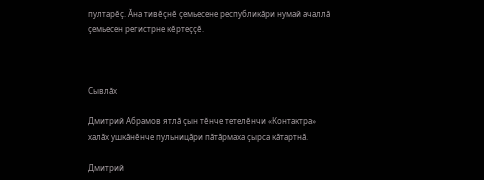пултарӗҫ. Ӑна тивӗҫнӗ ҫемьесене республикӑри нумай ачаллӑ ҫемьесен регистрне кӗртеҫҫӗ.



Сывлӑх

Дмитрий Абрамов ятлӑ ҫын тӗнче тетелӗнчи «Контактра» халӑх ушкӑнӗнче пульницӑри пӑтӑрмаха ҫырса кӑтартнӑ.

Дмитрий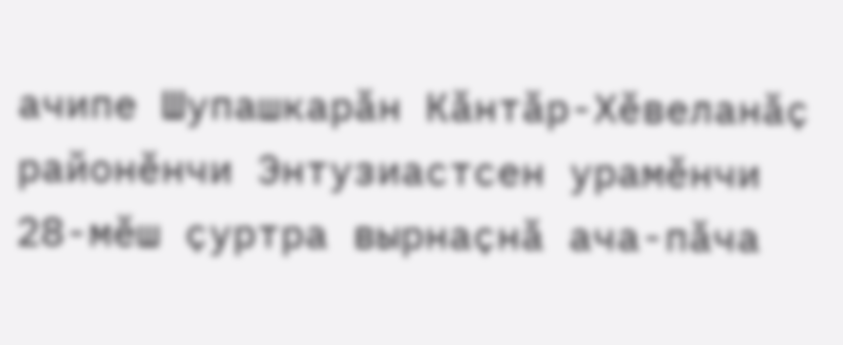ачипе Шупашкарӑн Кӑнтӑр-Хӗвеланӑҫ районӗнчи Энтузиастсен урамӗнчи 28-мӗш ҫуртра вырнаҫнӑ ача-пӑча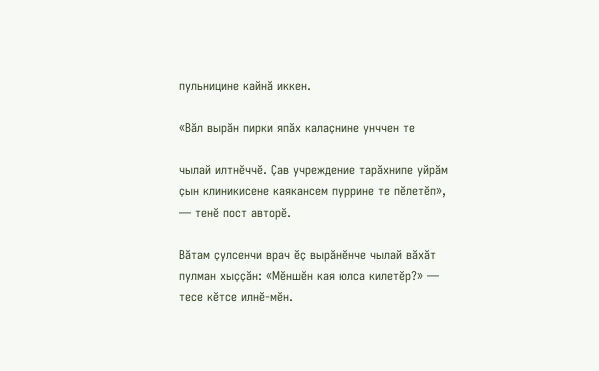пульницине кайнӑ иккен.

«Вӑл вырӑн пирки япӑх калаҫнине унччен те

чылай илтнӗччӗ. Ҫав учреждение тарӑхнипе уйрӑм ҫын клиникисене каякансем пуррине те пӗлетӗп», — тенӗ пост авторӗ.

Вӑтам ҫулсенчи врач ӗҫ вырӑнӗнче чылай вӑхӑт пулман хыҫҫӑн: «Мӗншӗн кая юлса килетӗр?» — тесе кӗтсе илнӗ-мӗн.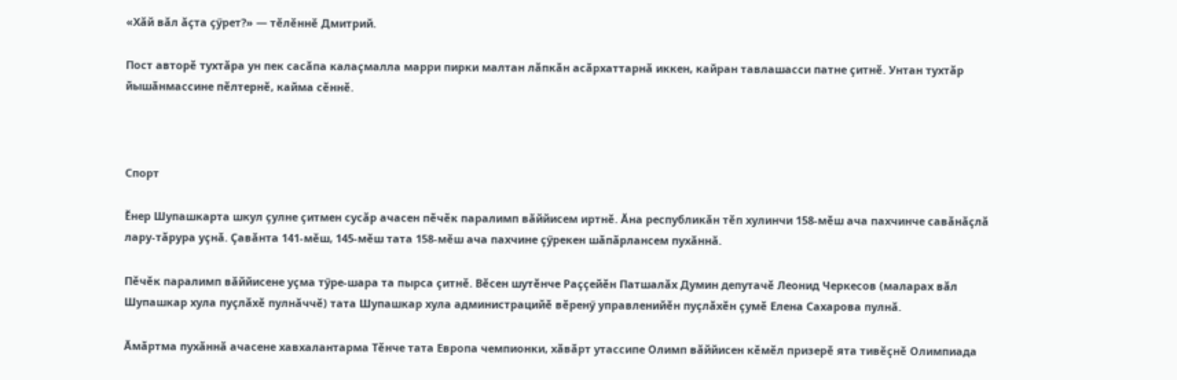«Хӑй вӑл ӑҫта ҫӳрет?» — тӗлӗннӗ Дмитрий.

Пост авторӗ тухтӑра ун пек сасӑпа калаҫмалла марри пирки малтан лӑпкӑн асӑрхаттарнӑ иккен, кайран тавлашасси патне ҫитнӗ. Унтан тухтӑр йышӑнмассине пӗлтернӗ, кайма сӗннӗ.



Спорт

Ӗнер Шупашкарта шкул ҫулне ҫитмен сусӑр ачасен пӗчӗк паралимп вӑййисем иртнӗ. Ӑна республикӑн тӗп хулинчи 158-мӗш ача пахчинче савӑнӑҫлӑ лару-тӑрура уҫнӑ. Ҫавӑнта 141-мӗш, 145-мӗш тата 158-мӗш ача пахчине ҫӳрекен шӑпӑрлансем пухӑннӑ.

Пӗчӗк паралимп вӑййисене уҫма тӳре-шара та пырса ҫитнӗ. Вӗсен шутӗнче Раҫҫейӗн Патшалӑх Думин депутачӗ Леонид Черкесов (маларах вӑл Шупашкар хула пуҫлӑхӗ пулнӑччӗ) тата Шупашкар хула администрацийӗ вӗренӳ управленийӗн пуҫлӑхӗн ҫумӗ Елена Сахарова пулнӑ.

Ӑмӑртма пухӑннӑ ачасене хавхалантарма Тӗнче тата Европа чемпионки, хӑвӑрт утассипе Олимп вӑййисен кӗмӗл призерӗ ята тивӗҫнӗ Олимпиада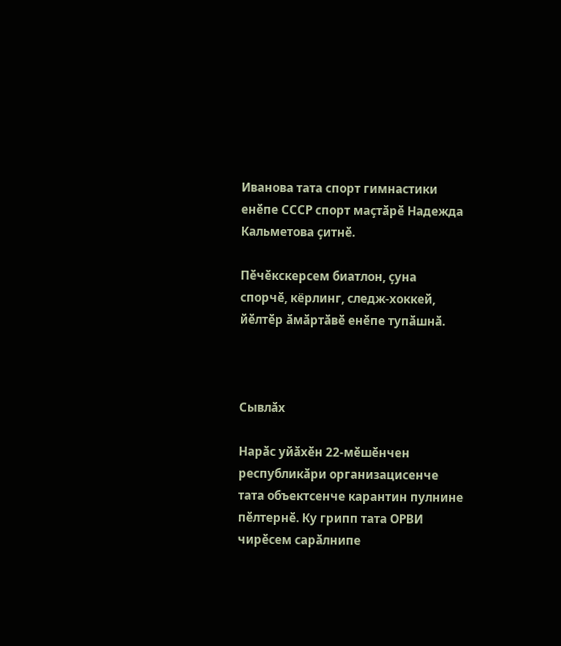Иванова тата спорт гимнастики енӗпе СССР спорт маҫтӑрӗ Надежда Кальметова ҫитнӗ.

Пӗчӗкскерсем биатлон, ҫуна спорчӗ, кёрлинг, следж-хоккей, йӗлтӗр ӑмӑртӑвӗ енӗпе тупӑшнӑ.



Сывлӑх

Нарӑс уйӑхӗн 22-мӗшӗнчен республикӑри организацисенче тата объектсенче карантин пулнине пӗлтернӗ. Ку грипп тата ОРВИ чирӗсем сарӑлнипе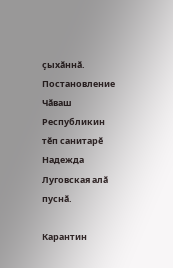ҫыхӑннӑ. Постановление Чӑваш Республикин тӗп санитарӗ Надежда Луговская алӑ пуснӑ.

Карантин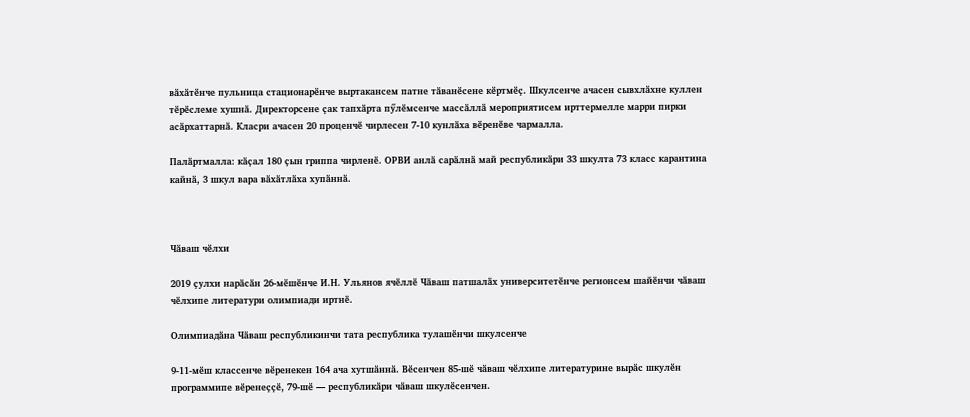вӑхӑтӗнче пульница стационарӗнче выртакансем патне тӑванӗсене кӗртмӗҫ. Шкулсенче ачасен сывхлӑхне куллен тӗрӗслеме хушнӑ. Директорсене ҫак тапхӑрта пӳлӗмсенче массӑллӑ мероприятисем ирттермелле марри пирки асӑрхаттарнӑ. Класри ачасен 20 проценчӗ чирлесен 7-10 кунлӑха вӗренӗве чармалла.

Палӑртмалла: кӑҫал 180 ҫын гриппа чирленӗ. ОРВИ анлӑ сарӑлнӑ май республикӑри 33 шкулта 73 класс карантина кайнӑ, 3 шкул вара вӑхӑтлӑха хупӑннӑ.



Чӑваш чӗлхи

2019 ҫулхи нарӑсӑн 26-мӗшӗнче И.Н. Ульянов ячӗллӗ Чӑваш патшалӑх университетӗнче регионсем шайӗнчи чӑваш чӗлхипе литератури олимпиади иртнӗ.

Олимпиадӑна Чӑваш республикинчи тата республика тулашӗнчи шкулсенче

9-11-мӗш классенче вӗренекен 164 ача хутшӑннӑ. Вӗсенчен 85-шӗ чӑваш чӗлхипе литературине вырӑс шкулӗн программипе вӗренеҫҫӗ, 79-шӗ — республикӑри чӑваш шкулӗсенчен.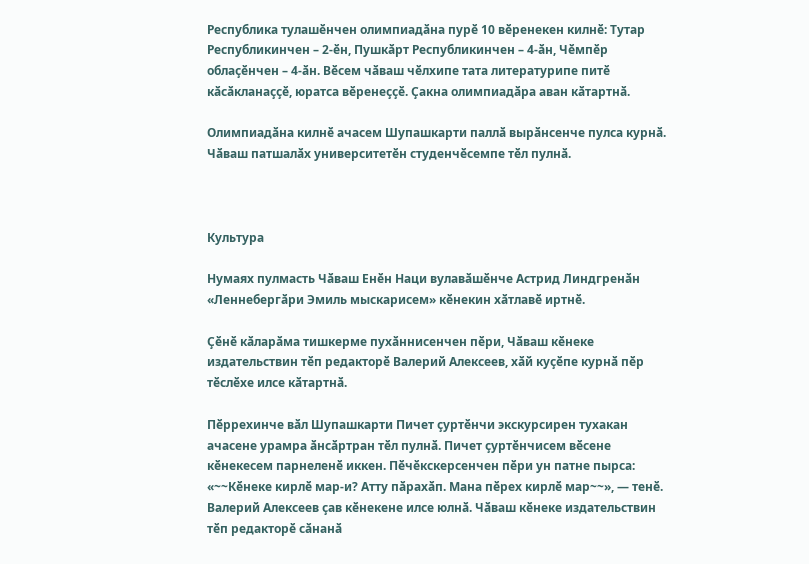Республика тулашӗнчен олимпиадӑна пурӗ 10 вӗренекен килнӗ: Тутар Республикинчен – 2-ӗн, Пушкӑрт Республикинчен – 4-ӑн, Чӗмпӗр облаҫӗнчен – 4-ӑн. Вӗсем чӑваш чӗлхипе тата литературипе питӗ кӑсӑкланаҫҫӗ, юратса вӗренеҫҫӗ. Ҫакна олимпиадӑра аван кӑтартнӑ.

Олимпиадӑна килнӗ ачасем Шупашкарти паллӑ вырӑнсенче пулса курнӑ. Чӑваш патшалӑх университетӗн студенчӗсемпе тӗл пулнӑ.



Культура

Нумаях пулмасть Чӑваш Енӗн Наци вулавӑшӗнче Астрид Линдгренӑн «Леннебергӑри Эмиль мыскарисем» кӗнекин хӑтлавӗ иртнӗ.

Ҫӗнӗ кӑларӑма тишкерме пухӑннисенчен пӗри, Чӑваш кӗнеке издательствин тӗп редакторӗ Валерий Алексеев, хӑй куҫӗпе курнӑ пӗр тӗслӗхе илсе кӑтартнӑ.

Пӗррехинче вӑл Шупашкарти Пичет ҫуртӗнчи экскурсирен тухакан ачасене урамра ӑнсӑртран тӗл пулнӑ. Пичет ҫуртӗнчисем вӗсене кӗнекесем парнеленӗ иккен. Пӗчӗкскерсенчен пӗри ун патне пырса: «~~Кӗнеке кирлӗ мар-и? Атту пӑрахӑп. Мана пӗрех кирлӗ мар~~», — тенӗ. Валерий Алексеев ҫав кӗнекене илсе юлнӑ. Чӑваш кӗнеке издательствин тӗп редакторӗ сӑнанӑ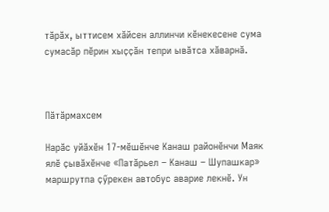тӑрӑх, ыттисем хӑйсен аллинчи кӗнекесене сума сумасӑр пӗрин хыҫҫӑн тепри ывӑтса хӑварнӑ.



Пӑтӑрмахсем

Нарӑс уйӑхӗн 17-мӗшӗнче Канаш районӗнчи Маяк ялӗ ҫывӑхӗнче «Патӑрьел – Канаш – Шупашкар» маршрутпа ҫӳрекен автобус аварие лекнӗ. Ун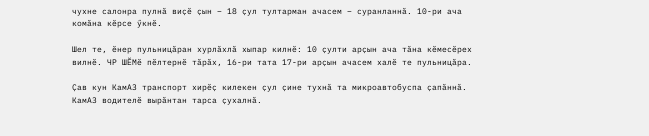чухне салонра пулнӑ виҫӗ ҫын – 18 ҫул тултарман ачасем – суранланнӑ. 10-ри ача комӑна кӗрсе ӳкнӗ.

Шел те, ӗнер пульницӑран хурлӑхлӑ хыпар килнӗ: 10 ҫулти арҫын ача тӑна кӗмесӗрех вилнӗ. ЧР ШӖМӗ пӗлтернӗ тӑрӑх, 16-ри тата 17-ри арҫын ачасем халӗ те пульницӑра.

Ҫав кун КамАЗ транспорт хирӗҫ килекен ҫул ҫине тухнӑ та микроавтобуспа ҫапӑннӑ. КамАЗ водителӗ вырӑнтан тарса ҫухалнӑ.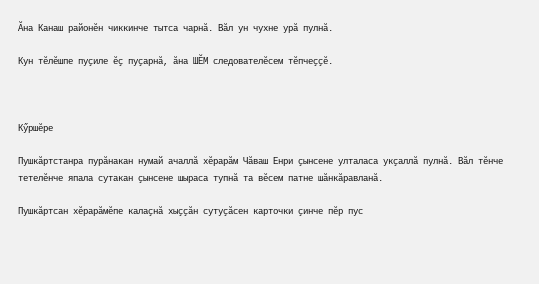Ӑна Канаш районӗн чиккинче тытса чарнӑ. Вӑл ун чухне урӑ пулнӑ.

Кун тӗлӗшпе пуҫиле ӗҫ пуҫарнӑ, ӑна ШӖМ следователӗсем тӗпчеҫҫӗ.



Кӳршӗре

Пушкӑртстанра пурӑнакан нумай ачаллӑ хӗрарӑм Чӑваш Енри ҫынсене улталаса укҫаллӑ пулнӑ. Вӑл тӗнче тетелӗнче япала сутакан ҫынсене шыраса тупнӑ та вӗсем патне шӑнкӑравланӑ.

Пушкӑртсан хӗрарӑмӗпе калаҫнӑ хыҫҫӑн сутуҫӑсен карточки ҫинче пӗр пус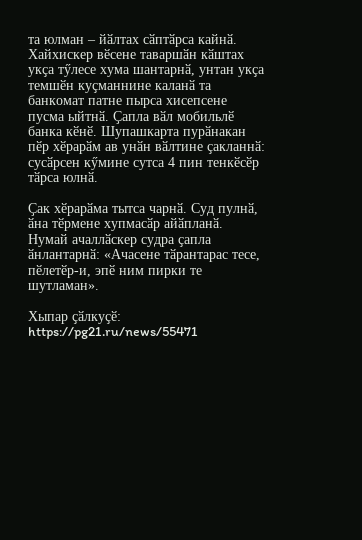та юлман – йӑлтах сӑптӑрса кайнӑ. Хайхискер вӗсене таваршӑн кӑштах укҫа тӳлесе хума шантарнӑ, унтан укҫа темшӗн куҫманнине каланӑ та банкомат патне пырса хисепсене пусма ыйтнӑ. Ҫапла вӑл мобильлӗ банка кӗнӗ. Шупашкарта пурӑнакан пӗр хӗрарӑм ав унӑн вӑлтине ҫакланнӑ: сусӑрсен кӳмине сутса 4 пин тенкӗсӗр тӑрса юлнӑ.

Ҫак хӗрарӑма тытса чарнӑ. Суд пулнӑ, ӑна тӗрмене хупмасӑр айӑпланӑ. Нумай ачаллӑскер судра ҫапла ӑнлантарнӑ: «Ачасене тӑрантарас тесе, пӗлетӗр-и, эпӗ ним пирки те шутламан».

Хыпар ҫӑлкуҫӗ: https://pg21.ru/news/55471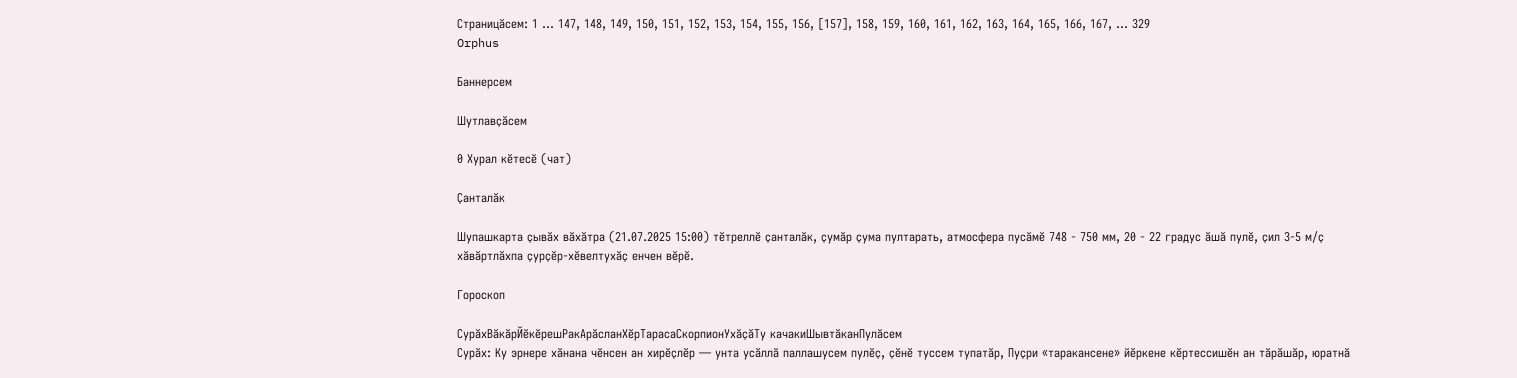Страницӑсем: 1 ... 147, 148, 149, 150, 151, 152, 153, 154, 155, 156, [157], 158, 159, 160, 161, 162, 163, 164, 165, 166, 167, ... 329
Orphus

Баннерсем

Шутлавҫӑсем

0 Хурал кӗтесӗ (чат)

Ҫанталӑк

Шупашкарта ҫывӑх вӑхӑтра (21.07.2025 15:00) тӗтреллӗ ҫанталӑк, ҫумӑр ҫума пултарать, атмосфера пусӑмӗ 748 - 750 мм, 20 - 22 градус ӑшӑ пулӗ, ҫил 3-5 м/ҫ хӑвӑртлӑхпа ҫурҫӗр-хӗвелтухӑҫ енчен вӗрӗ.

Гороскоп

СурӑхВӑкӑрЙӗкӗрешРакАрӑсланХӗрТарасаСкорпионУхӑҫӑТу качакиШывтӑканПулӑсем
Сурӑх: Ку эрнере хӑнана чӗнсен ан хирӗҫлӗр — унта усӑллӑ паллашусем пулӗҫ, ҫӗнӗ туссем тупатӑр, Пуҫри «таракансене» йӗркене кӗртессишӗн ан тӑрӑшӑр, юратнӑ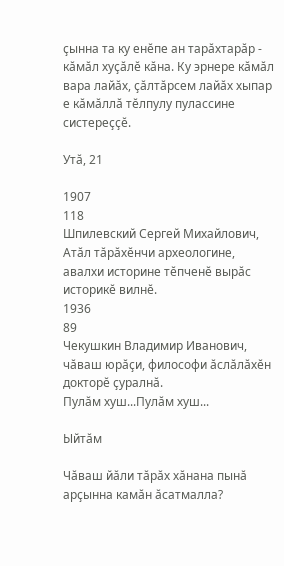ҫынна та ку енӗпе ан тарӑхтарӑр - кӑмӑл хуҫӑлӗ кӑна. Ку эрнере кӑмӑл вара лайӑх, ҫӑлтӑрсем лайӑх хыпар е кӑмӑллӑ тӗлпулу пулассине систереҫҫӗ.

Утӑ, 21

1907
118
Шпилевский Сергей Михайлович, Атӑл тӑрӑхӗнчи археологине, авалхи историне тӗпченӗ вырӑс историкӗ вилнӗ.
1936
89
Чекушкин Владимир Иванович, чӑваш юрӑҫи, философи ӑслӑлӑхӗн докторӗ ҫуралнӑ.
Пулӑм хуш...Пулӑм хуш...

Ыйтӑм

Чӑваш йӑли тӑрӑх хӑнана пынӑ арҫынна камӑн ӑсатмалла?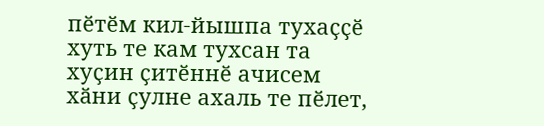пӗтӗм кил-йышпа тухаҫҫӗ
хуть те кам тухсан та
хуҫин ҫитӗннӗ ачисем
хӑни ҫулне ахаль те пӗлет,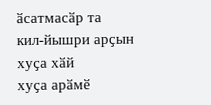ӑсатмасӑр та
кил-йышри арҫын
хуҫа хӑй
хуҫа арӑмӗ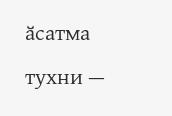ӑсатма тухни —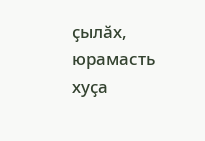ҫылӑх, юрамасть
хуҫа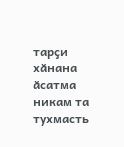тарҫи
хӑнана ӑсатма никам та тухмасть